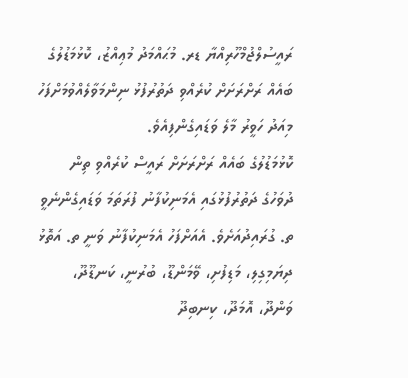ރައީސުލްޖުމްހޫރިއްޔާ ޑރ. މުޙައްމަދު މުޢިއްޒު، ކޮޅުމަޑުލުގެ ބައެއް ރަށްރަށަށް ކުރެއްވި ދަތުރުފުޅު ނިންމަވާލެއްވުމަށްފަހު މިއަދު ހަވީރު މާލެ ވަޑައިގެންފިއެވެ.
ކޮޅުމަޑުލުގެ ބައެއް ރަށްރަށަށް ރައީސް ކުރެއްވި ތިން ދުވަހުގެ ދަތުރުފުޅުގައި އެމަނިކުފާނު ފުރަތަމަ ވަޑައިގެންނެވީ ތ. ގުރައިދުއަށެވެ. އެއަށްފަހު އެމަނިކުފާނު ވަނީ ތ. އަތޮޅު ދިޔަމިގިލި، މަޑިފުށި، ވޭމަންޑޫ، ބުރުނީ، ކަނޑޫދޫ، ވަންދޫ، އޮމަދޫ، ކިނބިދޫ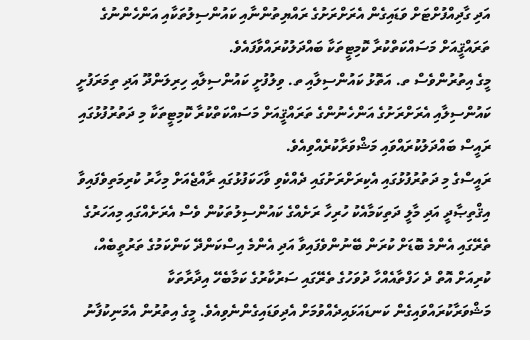އަދި ގާދިއްފުށްޓަށް ވަޑައިގެން އެރަށްރަށުގެ ރައްޔިތުންނާއި ކައުންސިލުތަކާއި އަންހެންނުގެ ތަރައްޤީއަށް މަސައްކަތްކުރާ ކޮމިޓީތަކާ ބައްދަލުކުރައްވާފައެވެ.
މީގެ އިތުރުންވެސް ތ. އަތޮޅު ކައުންސިލާއި ތ. ވިލުފުށީ ކައުންސިލާއި ހިރިލަންދޫ އަދި ތިމަރަފުށީ ކައުންސިލާއި އެރަށްރަށުގެ އަންހެނުންގެ ތަރައްޤީއަށް މަސައްކަތްކުރާ ކޮމިޓީތަކާ މި ދަތުރުފުޅުގައި ރައީސް ބައްދަލުކުރައްވައި މަޝްވަރާކުރެއްވިއެވެ.
ރައީސްގެ މި ދަތުރުފުޅުގައި އެކިރަށްރަށުގައި ދެއްކެވި ވާހަކަފުޅުގައި ރާއްޖެއަށް މިހާރު ކުރިމަތިވެފައިވާ އިޤްތިޞާދީ އަދި މާލީ ދަތިކަމާއެކު ހުރިހާ ރަށެއްގެ ކައުންސިލުތަކުން ވެސް އެރަށެއްގައި މިއަހަރުގެ ތެރޭގައި އެންމެ ބޮޑަށް ކުރަން ބޭނުންވެފައިވާ އަދި އެންމެ އިސްކަންދޭ ކަންކަމުގެ ތަރުތީބެއް، ކުރިއަށް އޮތް ދެ ހަފްތާއެއްހާ ދުވަހުގެ ތެރޭގައި ސަރުކާރުގެ ކަމާބެހޭ އިދާރާތަކާ މަޝްވަރާކުރައްވައިގެން ކަނޑައަޅައިދެއްވުމަށް އެދިވަޑައިގެންނެވިއެވެ. މީގެ އިތުރުން އެމަނިކުފާނު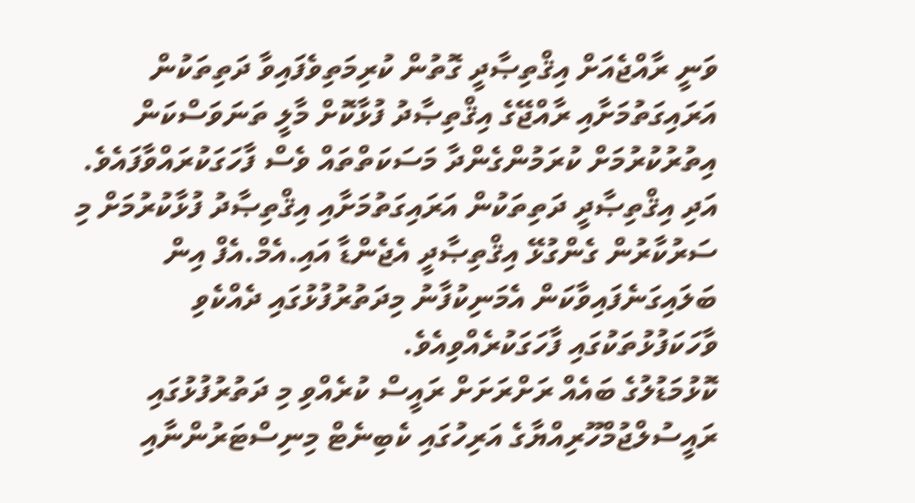ވަނީ ރާއްޖެއަށް އިޤްތިޞާދީ ގޮތުން ކުރިމަތިވެފައިވާ ދަތިތަކުން އަރައިގަތުމަށާއި ރާއްޖޭގެ އިޤްތިޞާދު ފުޅާކޮށް މާލީ ތަނަވަސްކަން އިތުރުކުރުމަށް ކުރަމުންގެންދާ މަސަކަތްތައް ވެސް ފާހަގަކުރައްވާފައެވެ.
އަދި އިޤްތިޞާދީ ދަތިތަކުން އަރައިގަތުމަށާއި އިޤްތިޞާދު ފުޅާކުރުމަށް މި ސަރުކާރުން ގެންގުޅޭ އިޤްތިޞާދީ އެޖެންޑާ އައި.އެމް.އެފް އިން ބަލައިގަނެފައިވާކަން އެމަނިކުފާނު މިދަތުރުފުޅުގައި ދެއްކެވި ވާހަކަފުޅުތަކުގައި ފާހަގަކުރެއްވިއެވެ.
ކޮޅުމަޑުލުގެ ބައެއް ރަށްރަށަށް ރައީސް ކުރެއްވި މި ދަތުރުފުޅުގައި ރައީސުލްޖުމްހޫރިއްޔާގެ އަރިހުގައި ކެބިނެޓް މިނިސްޓަރުންނާއި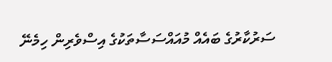ސަރުކާރުގެ ބައެއް މުއައްސަސާތަކުގެ އިސްވެރިން ހިމެނޭ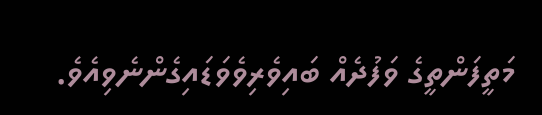މަތީފަންތީގެ ވަފުދެއް ބައިވެރިވެވަޑައިގެންނެވިއެވެ.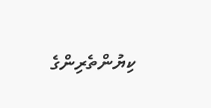ކިޔުންތެރިންގެ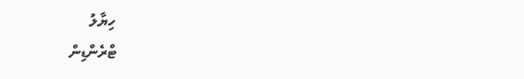ހިޔާލު
ޓްރެންޑިން